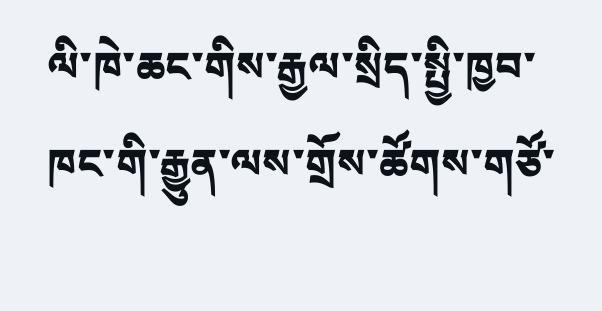ལི་ཁེ་ཆང་གིས་རྒྱལ་སྲིད་སྤྱི་ཁྱབ་ཁང་གི་རྒྱུན་ལས་གྲོས་ཚོགས་གཙོ་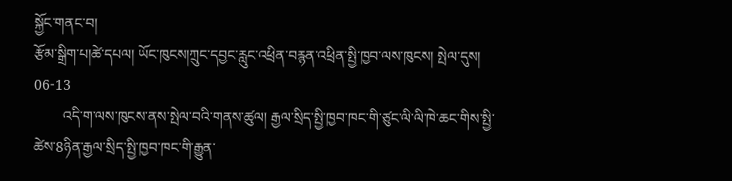སྐྱོང་གནང་བ།
རྩོམ་སྒྲིག་པ།ཚེ་དཔལ། ཡོང་ཁུངས།ཀྲུང་དབྱང་རླུང་འཕྲིན་བརྙན་འཕྲིན་སྤྱི་ཁྱབ་ལས་ཁུངས། སྤེལ་དུས། 06-13
        འདི་ག་ལས་ཁུངས་ནས་སྤེལ་བའི་གནས་ཚུལ། རྒྱལ་སྲིད་སྤྱི་ཁྱབ་ཁང་གི་ཙུང་ལི་ལི་ཁེ་ཆང་གིས་སྤྱི་ཚེས་8ཉིན་རྒྱལ་སྲིད་སྤྱི་ཁྱབ་ཁང་གི་རྒྱུན་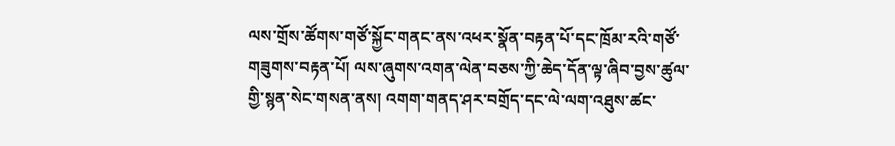ལས་གྲོས་ཚོགས་གཙོ་སྐྱོང་གནང་ནས་འཕར་སྣོན་བརྟན་པོ་དང་ཁྲོམ་རའི་གཙོ་གཟུགས་བརྟན་པོ། ལས་ཞུགས་འགན་ལེན་བཅས་ཀྱི་ཆེད་དོན་ལྟ་ཞིབ་བྱས་ཚུལ་གྱི་སྙན་སེང་གསན་ནས། འགག་གནད་ཤར་བགྲོད་དང་ལེ་ལག་འཐུས་ཚང་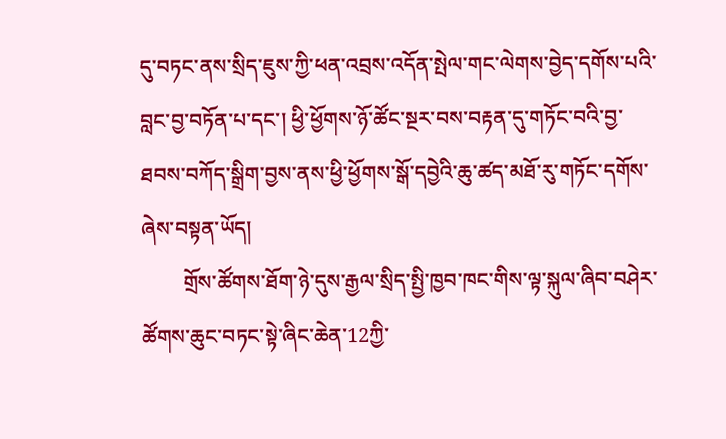དུ་བཏང་ནས་སྲིད་ཇུས་ཀྱི་ཕན་འབྲས་འདོན་སྤེལ་གང་ལེགས་བྱེད་དགོས་པའི་བླང་བྱ་བཏོན་པ་དང་། ཕྱི་ཕྱོགས་ཉོ་ཚོང་སྔར་བས་བརྟན་དུ་གཏོང་བའི་བྱ་ཐབས་བཀོད་སྒྲིག་བྱས་ནས་ཕྱི་ཕྱོགས་སྒོ་དབྱེའི་ཆུ་ཚད་མཐོ་རུ་གཏོང་དགོས་ཞེས་བསྟན་ཡོད།
        གྲོས་ཚོགས་ཐོག་ཉེ་དུས་རྒྱལ་སྲིད་སྤྱི་ཁྱབ་ཁང་གིས་ལྟ་སྐུལ་ཞིབ་བཤེར་ཚོགས་ཆུང་བཏང་སྟེ་ཞིང་ཆེན་12ཀྱི་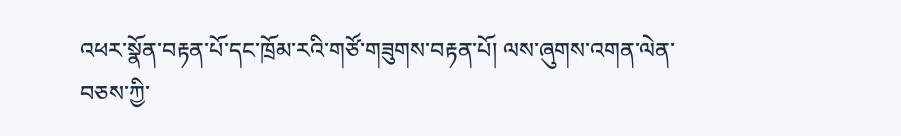འཕར་སྣོན་བརྟན་པོ་དང་ཁྲོམ་རའི་གཙོ་གཟུགས་བརྟན་པོ། ལས་ཞུགས་འགན་ལེན་བཅས་ཀྱི་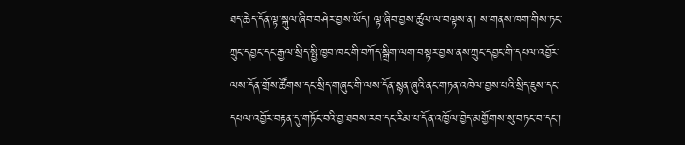ཐད་ཆེད་དོན་ལྟ་སྐུལ་ཞིབ་བཤེར་བྱས་ཡོད། ལྟ་ཞིབ་བྱས་ཚུལ་ལ་བལྟས་ན། ས་གནས་ཁག་གིས་ཏང་ཀྲུང་དབྱང་དང་རྒྱལ་སྲིད་སྤྱི་ཁྱབ་ཁང་གི་བཀོད་སྒྲིག་ལག་བསྟར་བྱས་ནས་ཀྲུང་དབྱང་གི་དཔལ་འབྱོར་ལས་དོན་གྲོས་ཚོགས་དང་སྲིད་གཞུང་གི་ལས་དོན་སྙན་ཞུའི་ནང་གཏན་འཁེལ་བྱས་པའི་སྲིད་ཇུས་དང་དཔལ་འབྱོར་བརྟན་དུ་གཏོང་བའི་བྱ་ཐབས་རབ་དང་རིམ་པ་དོན་འཁྱོལ་བྱེད་མགྱོགས་སུ་བཏང་བ་དང་།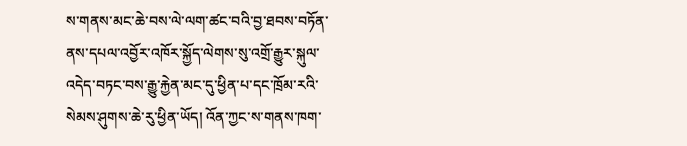ས་གནས་མང་ཆེ་བས་ལེ་ལག་ཚང་བའི་བྱ་ཐབས་བཏོན་ནས་དཔལ་འབྱོར་འཁོར་སྐྱོད་ལེགས་སུ་འགྲོ་རྒྱུར་སྐུལ་འདེད་བཏང་བས་རྒྱུ་རྐྱེན་མང་དུ་ཕྱིན་པ་དང་ཁྲོམ་རའི་སེམས་ཤུགས་ཆེ་རུ་ཕྱིན་ཡོད། འོན་ཀྱང་ས་གནས་ཁག་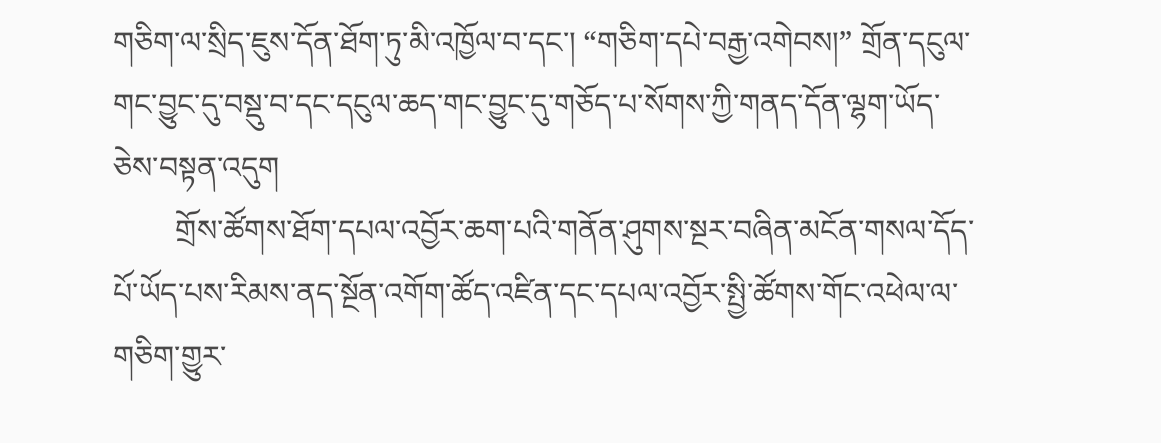གཅིག་ལ་སྲིད་ཇུས་དོན་ཐོག་ཏུ་མི་འཁྱོལ་བ་དང་། “གཅིག་དཔེ་བརྒྱ་འགེབས།” གྲོན་དངུལ་གང་བྱུང་དུ་བསྡུ་བ་དང་དངུལ་ཆད་གང་བྱུང་དུ་གཅོད་པ་སོགས་ཀྱི་གནད་དོན་ལྷག་ཡོད་ཅེས་བསྟན་འདུག
        གྲོས་ཚོགས་ཐོག་དཔལ་འབྱོར་ཆག་པའི་གནོན་ཤུགས་སྔར་བཞིན་མངོན་གསལ་དོད་པོ་ཡོད་པས་རིམས་ནད་སྔོན་འགོག་ཚོད་འཛིན་དང་དཔལ་འབྱོར་སྤྱི་ཚོགས་གོང་འཕེལ་ལ་གཅིག་གྱུར་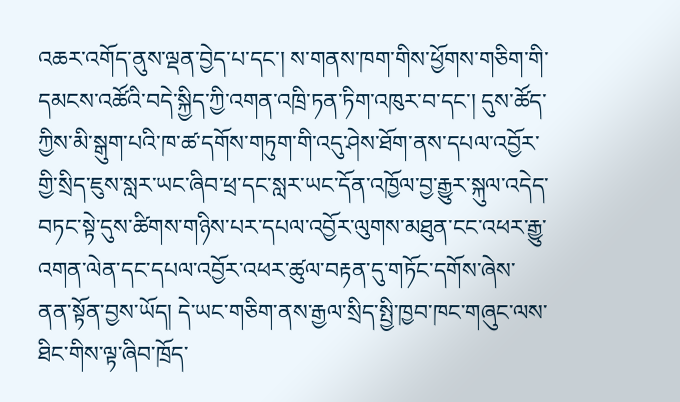འཆར་འགོད་ནུས་ལྡན་བྱེད་པ་དང་། ས་གནས་ཁག་གིས་ཕྱོགས་གཅིག་གི་དམངས་འཚོའི་བདེ་སྐྱིད་ཀྱི་འགན་འཁྲི་ཏན་ཏིག་འཁུར་བ་དང་། དུས་ཚོད་ཀྱིས་མི་སྒུག་པའི་ཁ་ཚ་དགོས་གཏུག་གི་འདུ་ཤེས་ཐོག་ནས་དཔལ་འབྱོར་གྱི་སྲིད་ཇུས་སླར་ཡང་ཞིབ་ཕྲ་དང་སླར་ཡང་དོན་འཁྱོལ་བྱ་རྒྱུར་སྐུལ་འདེད་བཏང་སྟེ་དུས་ཚིགས་གཉིས་པར་དཔལ་འབྱོར་ལུགས་མཐུན་ངང་འཕར་རྒྱུ་འགན་ལེན་དང་དཔལ་འབྱོར་འཕར་ཚུལ་བརྟན་དུ་གཏོང་དགོས་ཞེས་ནན་སྟོན་བྱས་ཡོད། དེ་ཡང་གཅིག་ནས་རྒྱལ་སྲིད་སྤྱི་ཁྱབ་ཁང་གཞུང་ལས་ཐིང་གིས་ལྟ་ཞིབ་ཁྲོད་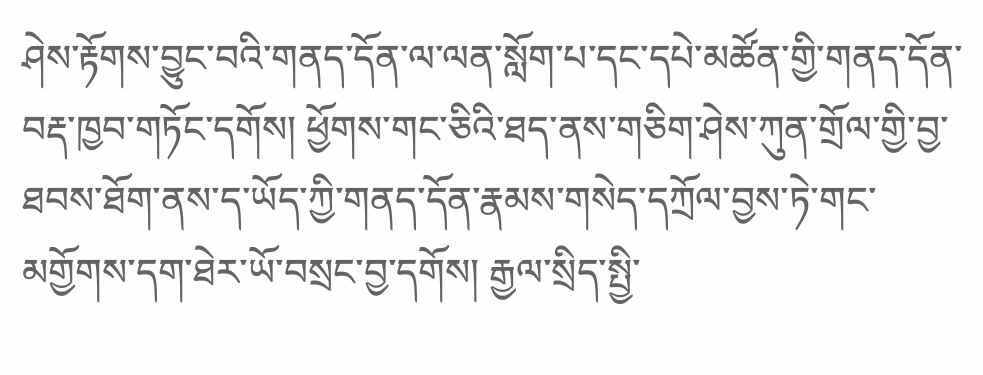ཤེས་རྟོགས་བྱུང་བའི་གནད་དོན་ལ་ལན་སློག་པ་དང་དཔེ་མཚོན་གྱི་གནད་དོན་བརྡ་ཁྱབ་གཏོང་དགོས། ཕྱོགས་གང་ཅིའི་ཐད་ནས་གཅིག་ཤེས་ཀུན་གྲོལ་གྱི་བྱ་ཐབས་ཐོག་ནས་ད་ཡོད་ཀྱི་གནད་དོན་རྣམས་གསེད་དཀྲོལ་བྱས་ཏེ་གང་མགྱོགས་དག་ཐེར་ཡོ་བསྲང་བྱ་དགོས། རྒྱལ་སྲིད་སྤྱི་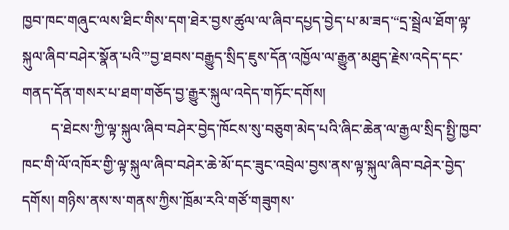ཁྱབ་ཁང་གཞུང་ལས་ཐིང་གིས་དག་ཐེར་བྱས་ཚུལ་ལ་ཞིབ་དཔྱད་བྱེད་པ་མ་ཟད་“དྲ་སྦྲེལ་ཐོག་ལྟ་སྐུལ་ཞིབ་བཤེར་སྣོན་པའི་”བྱ་ཐབས་བརྒྱུད་སྲིད་ཇུས་དོན་འཁྱོལ་ལ་རྒྱུན་མཐུད་རྗེས་འདེད་དང་གནད་དོན་གསར་པ་ཐག་གཅོད་བྱ་རྒྱུར་སྐུལ་འདེད་གཏོང་དགོས།
        ད་ཐེངས་ཀྱི་ལྟ་སྐུལ་ཞིབ་བཤེར་བྱེད་ཁོངས་སུ་བཅུག་མེད་པའི་ཞིང་ཆེན་ལ་རྒྱལ་སྲིད་སྤྱི་ཁྱབ་ཁང་གི་ལོ་འཁོར་གྱི་ལྟ་སྐུལ་ཞིབ་བཤེར་ཆེ་མོ་དང་ཟུང་འབྲེལ་བྱས་ནས་ལྟ་སྐུལ་ཞིབ་བཤེར་བྱེད་དགོས། གཉིས་ནས་ས་གནས་ཀྱིས་ཁྲོམ་རའི་གཙོ་གཟུགས་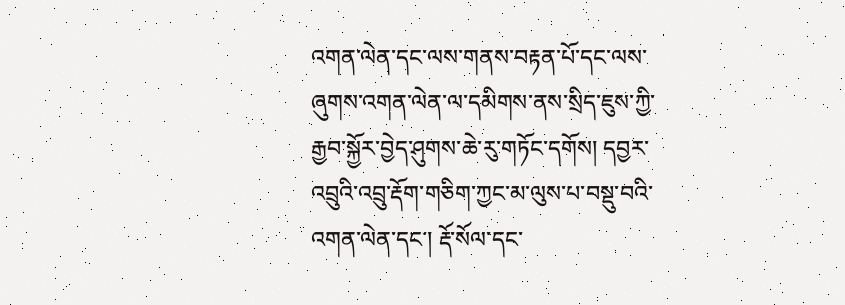འགན་ལེན་དང་ལས་གནས་བརྟན་པོ་དང་ལས་ཞུགས་འགན་ལེན་ལ་དམིགས་ནས་སྲིད་ཇུས་ཀྱི་རྒྱབ་སྐྱོར་བྱེད་ཤུགས་ཆེ་རུ་གཏོང་དགོས། དབྱར་འབྲུའི་འབྲུ་རྡོག་གཅིག་ཀྱང་མ་ལུས་པ་བསྡུ་བའི་འགན་ལེན་དང་། རྡོ་སོལ་དང་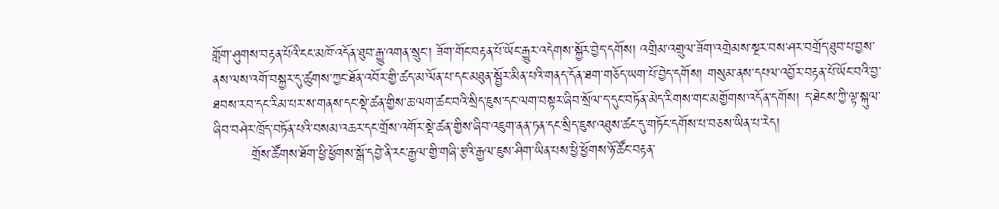གློག་ཤུགས་བརྟན་པོའི་ངང་མཁོ་འདོན་ཐུབ་རྒྱུ་འགན་སྲུང་། ཟོག་གོང་བརྟན་པོ་ཡོང་རྒྱུར་འདེགས་སྐྱོར་བྱེད་དགོས། འགྲིམ་འགྲུལ་ཟོག་འགྲེམས་སྔར་བས་ཤར་བགྲོད་ཐུབ་པ་བྱས་ནས་ལས་འགོ་བསྐྱར་དུ་ཚུགས་ཀྱང་ཐོན་འབོར་གྱི་ཚད་མ་ལོན་པ་དང་མཐུན་སྦྱོར་མིན་པའི་གནད་དོན་ཐག་གཅོད་ཡག་པོ་བྱེད་དགོས། གསུམ་ནས་དཔལ་འབྱོར་བརྟན་པོ་ཡོང་བའི་བྱ་ཐབས་རབ་དང་རིམ་པར་ས་གནས་དང་སྡེ་ཚན་གྱིས་ཆ་ལག་ཚང་བའི་སྲིད་ཇུས་དང་ལག་བསྟར་ཞིབ་སྲོལ་ད་དུང་བཏོན་མེད་རིགས་གང་མགྱོགས་འདོན་དགོས། ད་ཐེངས་ཀྱི་ལྟ་སྐུལ་ཞིབ་བཤེར་ཁྲོད་བཏོན་པའི་བསམ་འཆར་དང་གྲོས་འགོར་སྡེ་ཚན་གྱིས་ཞིབ་འཇུག་ནན་ཏན་དང་སྲིད་ཇུས་འཐུས་ཚང་དུ་གཏོང་དགོས་པ་བཅས་ཡིན་པ་རེད།
        གྲོས་ཚོགས་ཐོག་ཕྱི་ཕྱོགས་སྒོ་དབྱེ་ནི་རང་རྒྱལ་གྱི་གཞི་རྩའི་རྒྱལ་ཇུས་ཤིག་ཡིན་པས་ཕྱི་ཕྱོགས་ཉོ་ཚོང་བརྟན་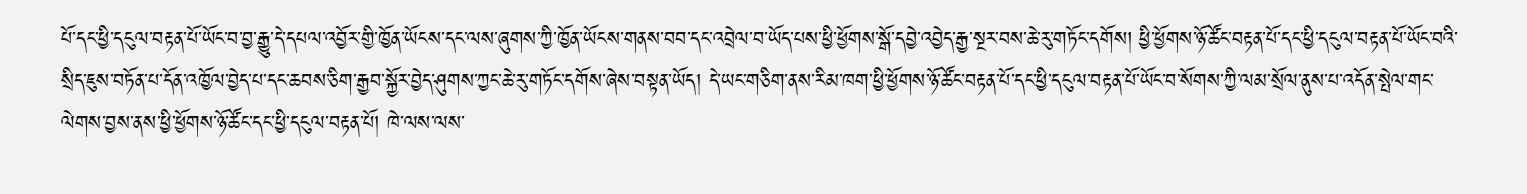པོ་དང་ཕྱི་དངུལ་བརྟན་པོ་ཡོང་བ་བྱ་རྒྱུ་དེ་དཔལ་འབྱོར་གྱི་ཁྱོན་ཡོངས་དང་ལས་ཞུགས་ཀྱི་ཁྱོན་ཡོངས་གནས་བབ་དང་འབྲེལ་བ་ཡོད་པས་ཕྱི་ཕྱོགས་སྒོ་དབྱེ་འབྱེད་རྒྱ་སྔར་བས་ཆེ་རུ་གཏོང་དགོས། ཕྱི་ཕྱོགས་ཉོ་ཚོང་བརྟན་པོ་དང་ཕྱི་དངུལ་བརྟན་པོ་ཡོང་བའི་སྲིད་ཇུས་བཏོན་པ་དོན་འཁྱོལ་བྱེད་པ་དང་ཆབས་ཅིག་རྒྱབ་སྐྱོར་བྱེད་ཤུགས་ཀྱང་ཆེ་རུ་གཏོང་དགོས་ཞེས་བསྟན་ཡོད། དེ་ཡང་གཅིག་ནས་རིམ་ཁག་ཕྱི་ཕྱོགས་ཉོ་ཚོང་བརྟན་པོ་དང་ཕྱི་དངུལ་བརྟན་པོ་ཡོང་བ་སོགས་ཀྱི་ལམ་སྲོལ་ནུས་པ་འདོན་སྤེལ་གང་ལེགས་བྱས་ནས་ཕྱི་ཕྱོགས་ཉོ་ཚོང་དང་ཕྱི་དངུལ་བརྟན་པོ། ཁེ་ལས་ལས་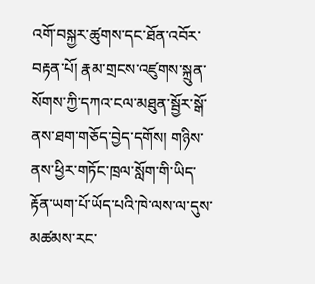འགོ་བསྐྱར་ཚུགས་དང་ཐོན་འབོར་བརྟན་པོ། རྣམ་གྲངས་འཛུགས་སྐྲུན་སོགས་ཀྱི་དཀའ་ངལ་མཐུན་སྦྱོར་སྒོ་ནས་ཐག་གཅོད་བྱེད་དགོས། གཉིས་ནས་ཕྱིར་གཏོང་ཁྲལ་སློག་གི་ཡིད་རྟོན་ཡག་པོ་ཡོད་པའི་ཁེ་ལས་ལ་དུས་མཚམས་རང་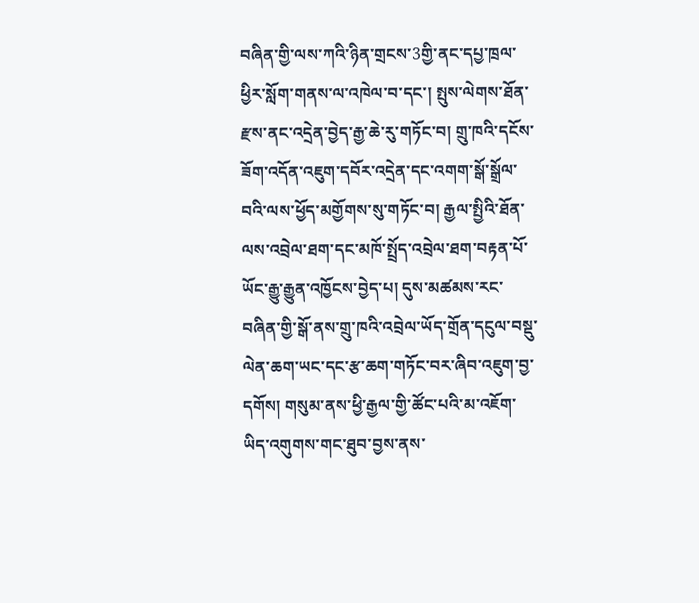བཞིན་གྱི་ལས་ཀའི་ཉིན་གྲངས་3གྱི་ནང་དཔྱ་ཁྲལ་ཕྱིར་སློག་གནས་ལ་འཁེལ་བ་དང་། སྤུས་ལེགས་ཐོན་རྫས་ནང་འདྲེན་བྱེད་རྒྱ་ཆེ་རུ་གཏོང་བ། གྲུ་ཁའི་དངོས་ཟོག་འདོན་འཇུག་དབོར་འདྲེན་དང་འགག་སྒོ་སྒྲོལ་བའི་ལས་ཕྱོད་མགྱོགས་སུ་གཏོང་བ། རྒྱལ་སྤྱིའི་ཐོན་ལས་འབྲེལ་ཐག་དང་མཁོ་སྤྲོད་འབྲེལ་ཐག་བརྟན་པོ་ཡོང་རྒྱུ་རྒྱུན་འཁྱོངས་བྱེད་པ། དུས་མཚམས་རང་བཞིན་གྱི་སྒོ་ནས་གྲུ་ཁའི་འབྲེལ་ཡོད་གྲོན་དངུལ་བསྡུ་ལེན་ཆག་ཡང་དང་རྩ་ཆག་གཏོང་བར་ཞིབ་འཇུག་བྱ་དགོས། གསུམ་ནས་ཕྱི་རྒྱལ་གྱི་ཚོང་པའི་མ་འཇོག་ཡིད་འགུགས་གང་ཐུབ་བྱས་ནས་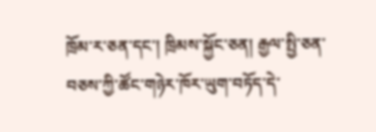ཁྲོམ་ར་ཅན་དང་། ཁྲིམས་སྐྱོང་ཅན། རྒྱལ་སྤྱི་ཅན་བཅས་ཀྱི་ཚོང་གཉེར་ཁོར་ཡུག་བཏོད་དེ་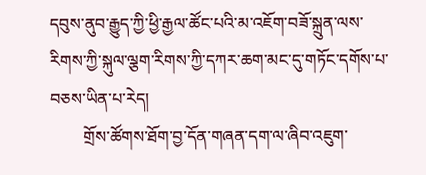དབུས་ནུབ་རྒྱུད་ཀྱི་ཕྱི་རྒྱལ་ཚོང་པའི་མ་འཇོག་བཟོ་སྐྲུན་ལས་རིགས་ཀྱི་སྐུལ་ལྕག་རིགས་ཀྱི་དཀར་ཆག་མང་དུ་གཏོང་དགོས་པ་བཅས་ཡིན་པ་རེད།
        གྲོས་ཚོགས་ཐོག་བྱ་དོན་གཞན་དག་ལ་ཞིབ་འཇུག་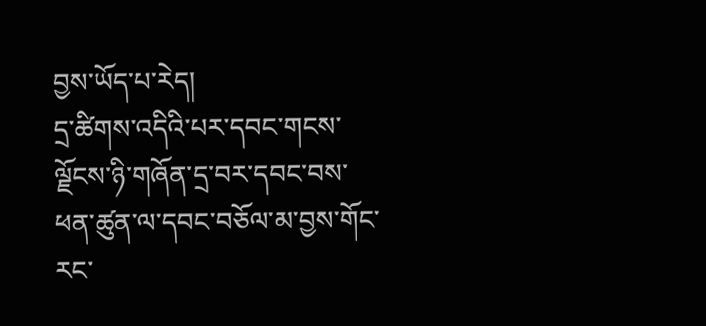བྱས་ཡོད་པ་རེད།
དྲ་ཚིགས་འདིའི་པར་དབང་གངས་ལྗོངས་ཉི་གཞོན་དྲ་བར་དབང་བས་ཕན་ཚུན་ལ་དབང་བཅོལ་མ་བྱས་གོང་རང་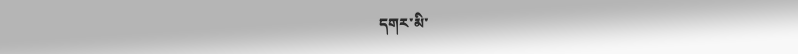དགར་མི་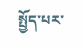སྤྱོད་པར་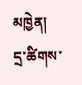མཁྱེན།
དྲ་ཚིགས་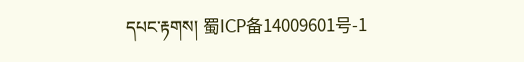དཔང་རྟགས། 蜀ICP备14009601号-1